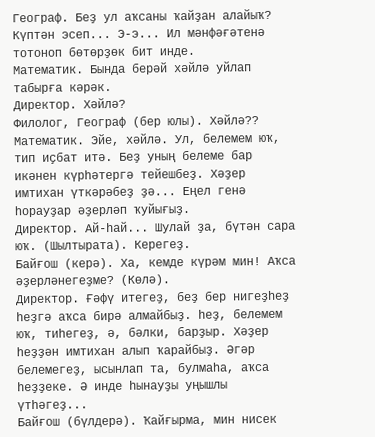Географ. Беҙ ул аҡсаны ҡайҙан алайыҡ? Күптән эсеп... Э-э... Ил мәнфәғәтенә тотоноп бөтөрҙөк бит инде.
Математик. Бында берәй хәйлә уйлап табырға кәрәк.
Директор. Хәйлә?
Филолог, Географ (бер юлы). Хәйлә??
Математик. Эйе, хәйлә. Ул, белемем юҡ, тип иҫбат итә. Беҙ уның белеме бар икәнен күрһәтергә тейешбеҙ. Хәҙер имтихан үткәрәбеҙ ҙә... Еңел генә һорауҙар әҙерләп ҡуйығыҙ.
Директор. Ай-һай... Шулай ҙа, бүтән сара юҡ. (Шылтырата). Керегеҙ.
Байғош (керә). Ха, кемде күрәм мин! Аҡса әҙерләнегеҙме? (Көлә).
Директор. Ғәфү итегеҙ, беҙ бер нигеҙһеҙ һеҙгә аҡса бирә алмайбыҙ. һеҙ, белемем юҡ, тиһегеҙ, ә, бәлки, барҙыр. Хәҙер һеҙҙән имтихан алып ҡарайбыҙ. Әгәр белемегеҙ, ысынлап та, булмаһа, аҡса һеҙҙеке. Ә инде һынауҙы уңышлы үтһәгеҙ...
Байғош (бүлдерә). Ҡайғырма, мин нисек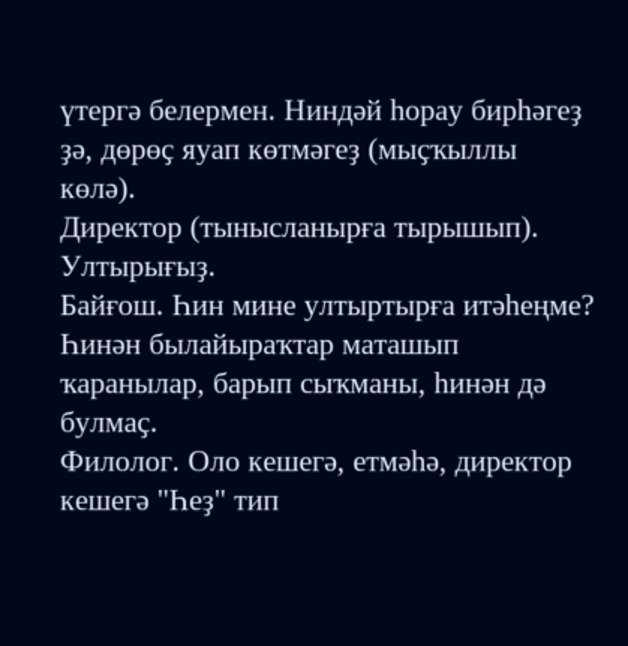үтергә белермен. Ниндәй һорау бирһәгеҙ ҙә, дөрөҫ яуап көтмәгеҙ (мыҫҡыллы көлә).
Директор (тынысланырға тырышып). Ултырығыҙ.
Байғош. Һин мине ултыртырға итәһеңме? Һинән былайыраҡтар маташып ҡаранылар, барып сыҡманы, һинән дә булмаҫ.
Филолог. Оло кешегә, етмәһә, директор кешегә "Һеҙ" тип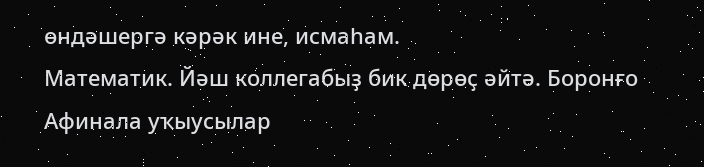өндәшергә кәрәк ине, исмаһам.
Математик. Йәш коллегабыҙ бик дөрөҫ әйтә. Боронғо Афинала уҡыусылар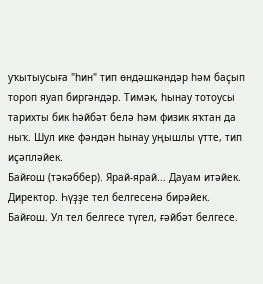уҡытыусыға "һин" тип өндәшкәндәр һәм баҫып тороп яуап биргәндәр. Тимәк, һынау тотоусы тарихты бик һәйбәт белә һәм физик яҡтан да ныҡ. Шул ике фәндән һынау уңышлы үтте, тип иҫәпләйек.
Байғош (тәкәббер). Ярай-ярай... Дауам итәйек.
Директор. Һүҙҙе тел белгесенә бирәйек.
Байғош. Ул тел белгесе түгел, ғәйбәт белгесе.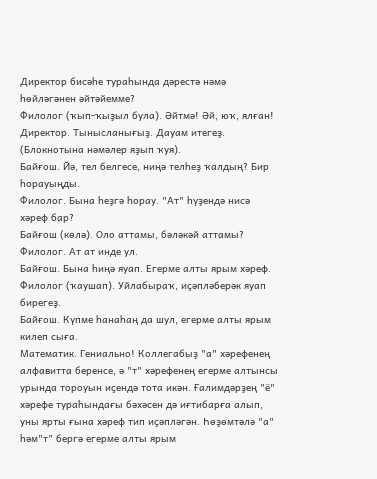Директор бисәһе тураһында дәрестә нәмә һөйләгәнен әйтәйемме?
Филолог (ҡып-ҡыҙыл була). Әйтмә! Әй, юҡ, ялған!
Директор. Тынысланығыҙ. Дауам итегеҙ. (Блокнотына нәмәлер яҙып ҡуя).
Байғош. Йә, тел белгесе, ниңә телһеҙ ҡалдың? Бир һорауыңды.
Филолог. Бына һеҙгә һорау. "Ат" һүҙендә нисә хәреф бар?
Байғош (көлә). Оло аттамы, бәләкәй аттамы?
Филолог. Ат ат инде ул.
Байғош. Бына һиңә яуап. Егерме алты ярым хәреф.
Филолог (ҡаушап). Уйлабыраҡ, иҫәпләберәк яуап бирегеҙ.
Байғош. Күпме һанаһаң да шул, егерме алты ярым килеп сыға.
Математик. Гениально! Коллегабыҙ "а" хәрефенең алфавитта беренсе, ә "т" хәрефенең егерме алтынсы урында тороуын иҫендә тота икән. Ғалимдәрҙең "ё" хәрефе тураһындағы бәхәсен дә иғтибарға алып, уны ярты ғына хәреф тип иҫәпләгән. Һөҙөмтәлә "а" һәм"т" бергә егерме алты ярым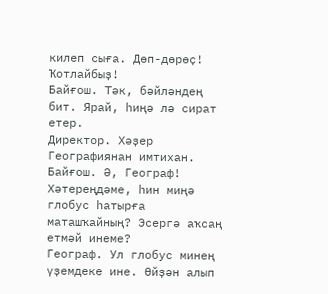килеп сыға. Дөп-дөрөҫ! Ҡотлайбыҙ!
Байғош. Тәк, бәйләндең бит. Ярай, һиңә лә сират етер.
Директор. Хәҙер Географиянан имтихан.
Байғош. Ә, Географ! Хәтереңдәме, һин миңә глобус һатырға маташҡайның? Эсергә аҡсаң етмәй инеме?
Географ. Ул глобус минең үҙемдеке ине. Өйҙән алып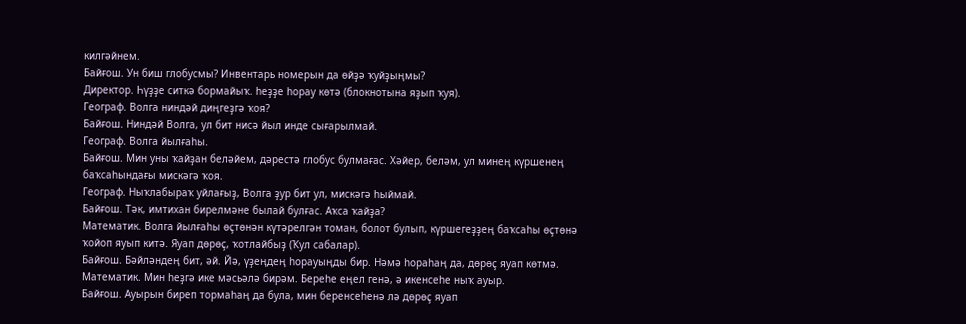килгәйнем.
Байғош. Ун биш глобусмы? Инвентарь номерын да өйҙә ҡуйҙыңмы?
Директор. Һүҙҙе ситкә бормайыҡ. һеҙҙе һорау көтә (блокнотына яҙып ҡуя).
Географ. Волга ниндәй диңгеҙгә ҡоя?
Байғош. Ниндәй Волга, ул бит нисә йыл инде сығарылмай.
Географ. Волга йылғаһы.
Байғош. Мин уны ҡайҙан беләйем, дәрестә глобус булмағас. Хәйер, беләм, ул минең күршенең баҡсаһындағы мискәгә ҡоя.
Географ. Ныҡлабыраҡ уйлағыҙ, Волга ҙур бит ул, мискәгә һыймай.
Байғош. Тәк, имтихан бирелмәне былай булғас. Аҡса ҡайҙа?
Математик. Волга йылғаһы өҫтөнән күтәрелгән томан, болот булып, күршегеҙҙең баҡсаһы өҫтөнә ҡойоп яуып китә. Яуап дөрөҫ, ҡотлайбыҙ (Ҡул сабалар).
Байғош. Бәйләндең бит, әй. Йә, үҙеңдең һорауыңды бир. Нәмә һораһаң да, дөрөҫ яуап көтмә.
Математик. Мин һеҙгә ике мәсьәлә бирәм. Береһе еңел генә, ә икенсеһе ныҡ ауыр.
Байғош. Ауырын биреп тормаһаң да була, мин беренсеһенә лә дөрөҫ яуап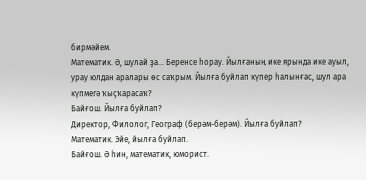бирмәйем.
Математик. Ә, шулай ҙа... Беренсе һорау. Йылғаның ике ярында ике ауыл, урау юлдан аралары өс саҡрым. Йылға буйлап күпер һалынғас, шул ара күпмегә ҡыҫҡарасаҡ?
Байғош. Йылға буйлап?
Директор, Филолог, Географ (берәм-берәм). Йылға буйлап?
Математик. Эйе, йылға буйлап.
Байғош. Ә һин, математик, юморист.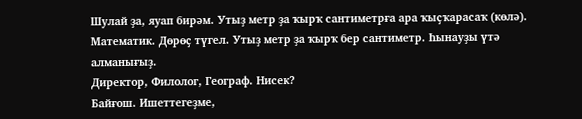Шулай ҙа, яуап бирәм. Утыҙ метр ҙа ҡырҡ сантиметрға ара ҡыҫҡарасаҡ (көлә).
Математик. Дөрөҫ түгел. Утыҙ метр ҙа ҡырҡ бер сантиметр. Һынауҙы үтә алманығыҙ.
Директор, Филолог, Географ. Нисек?
Байғош. Ишеттегеҙме,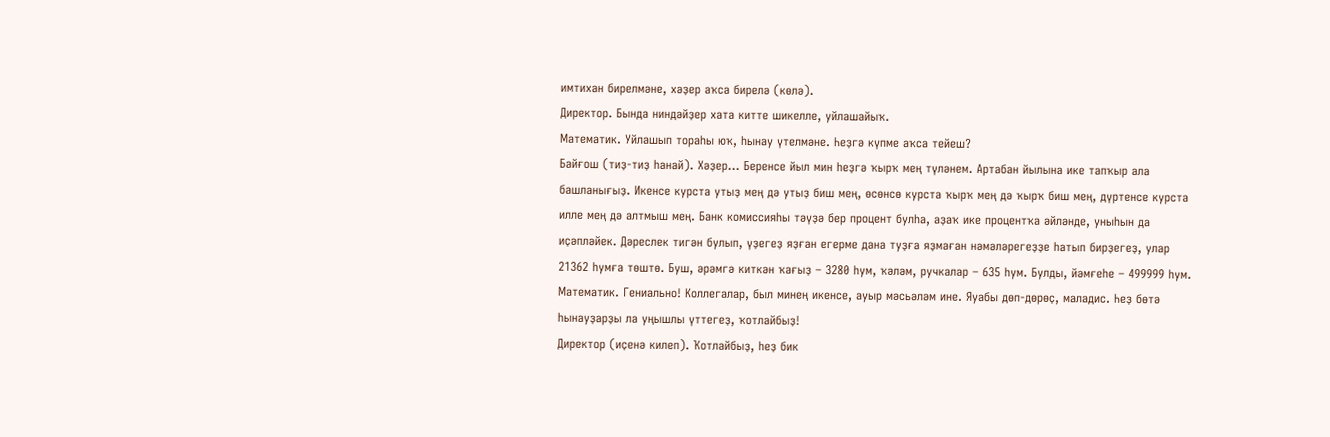имтихан бирелмәне, хәҙер аҡса бирелә (көлә).
Директор. Бында ниндәйҙер хата китте шикелле, уйлашайыҡ.
Математик. Уйлашып тораһы юҡ, һынау үтелмәне. Һеҙгә күпме аҡса тейеш?
Байғош (тиҙ-тиҙ һанай). Хәҙер... Беренсе йыл мин һеҙгә ҡырҡ мең түләнем. Артабан йылына ике тапҡыр ала башланығыҙ. Икенсе курста утыҙ мең дә утыҙ биш мең, өсөнсө курста ҡырҡ мең дә ҡырҡ биш мең, дүртенсе курста илле мең дә алтмыш мең. Банк комиссияһы тәүҙә бер процент булһа, аҙаҡ ике процентҡа әйләнде, уныһын да иҫәпләйек. Дәреслек тигән булып, үҙегеҙ яҙған егерме дана туҙға яҙмаған нәмәләрегеҙҙе һатып бирҙегеҙ, улар 21362 һумға төштө. Буш, әрәмгә киткән ҡағыҙ – 3280 һум, ҡәләм, ручкалар – 635 һум. Булды, йәмғеһе – 499999 һум.
Математик. Гениально! Коллегалар, был минең икенсе, ауыр мәсьәләм ине. Яуабы дөп-дөрөҫ, маладис. Һеҙ бөтә һынауҙарҙы ла уңышлы үттегеҙ, ҡотлайбыҙ!
Директор (иҫенә килеп). Ҡотлайбыҙ, һеҙ бик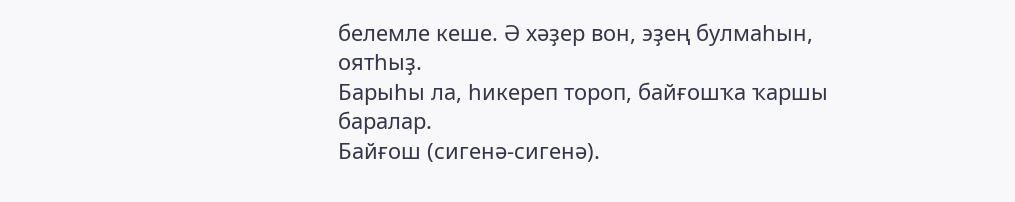белемле кеше. Ә хәҙер вон, эҙең булмаһын, оятһыҙ.
Барыһы ла, һикереп тороп, байғошҡа ҡаршы баралар.
Байғош (сигенә-сигенә).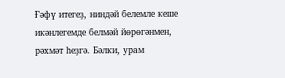Ғәфү итегеҙ, ниндәй белемле кеше икәнлегемде белмәй йөрөгәнмен, рәхмәт һеҙгә. Бәлки, урам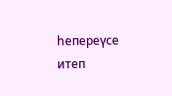һепереүсе итеп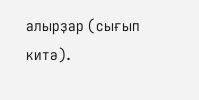алырҙар (сығып китә).